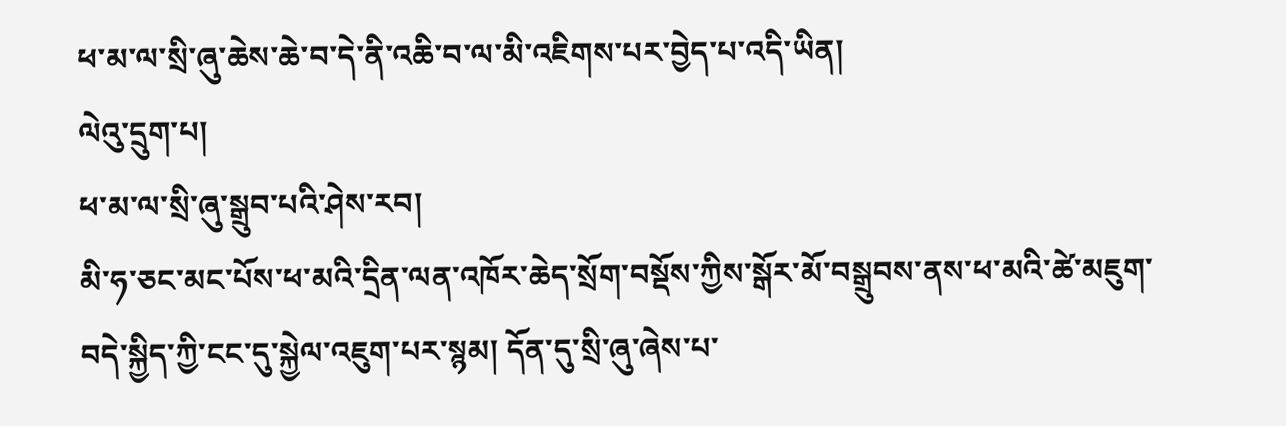ཕ་མ་ལ་སྲི་ཞུ་ཆེས་ཆེ་བ་དེ་ནི་འཆི་བ་ལ་མི་འཇིགས་པར་བྱེད་པ་འདི་ཡིན།
ལེའུ་དྲུག་པ།
ཕ་མ་ལ་སྲི་ཞུ་སྒྲུབ་པའི་ཤེས་རབ།
མི་ཧ་ཅང་མང་པོས་ཕ་མའི་དྲིན་ལན་འཁོར་ཆེད་སྲོག་བསྡོས་ཀྱིས་སྒོར་མོ་བསྒྲུབས་ནས་ཕ་མའི་ཚེ་མཇུག་བདེ་སྐྱིད་ཀྱི་ངང་དུ་སྐྱེལ་འཇུག་པར་སྙམ། དོན་དུ་སྲི་ཞུ་ཞེས་པ་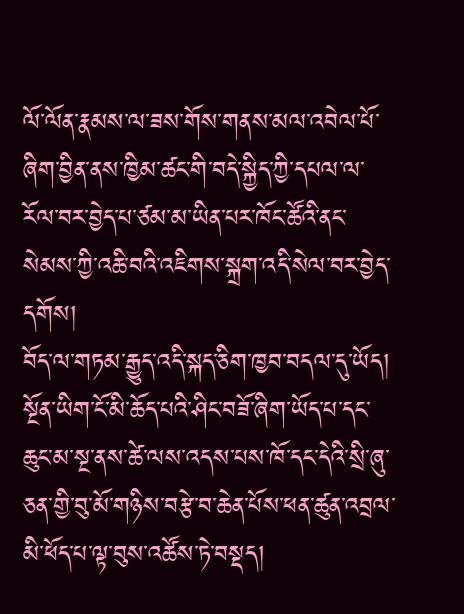ལོ་ལོན་རྣམས་ལ་ཟས་གོས་གནས་མལ་འབེལ་པོ་ཞིག་བྱིན་ནས་ཁྱིམ་ཚང་གི་བདེ་སྐྱིད་ཀྱི་དཔལ་ལ་རོལ་བར་བྱེད་པ་ཙམ་མ་ཡིན་པར་ཁོང་ཚོའི་ནང་སེམས་ཀྱི་འཆི་བའི་འཇིགས་སྐྲག་འདི་སེལ་བར་བྱེད་དགོས།
བོད་ལ་གཏམ་རྒྱུད་འདི་སྐད་ཅིག་ཁྱབ་བདལ་དུ་ཡོད།
སྔོན་ཡིག་ངོ་མི་ཆོད་པའི་ཤིང་བཟོ་ཞིག་ཡོད་པ་དང་ཆུང་མ་སྔ་ནས་ཚེ་ལས་འདས་པས་ཁོ་དང་དེའི་སྲི་ཞུ་ཅན་གྱི་བུ་མོ་གཉིས་བརྩེ་བ་ཆེན་པོས་ཕན་ཚུན་འབྲལ་མི་ཕོད་པ་ལྟ་བུས་འཚོས་ཏེ་བསྡད།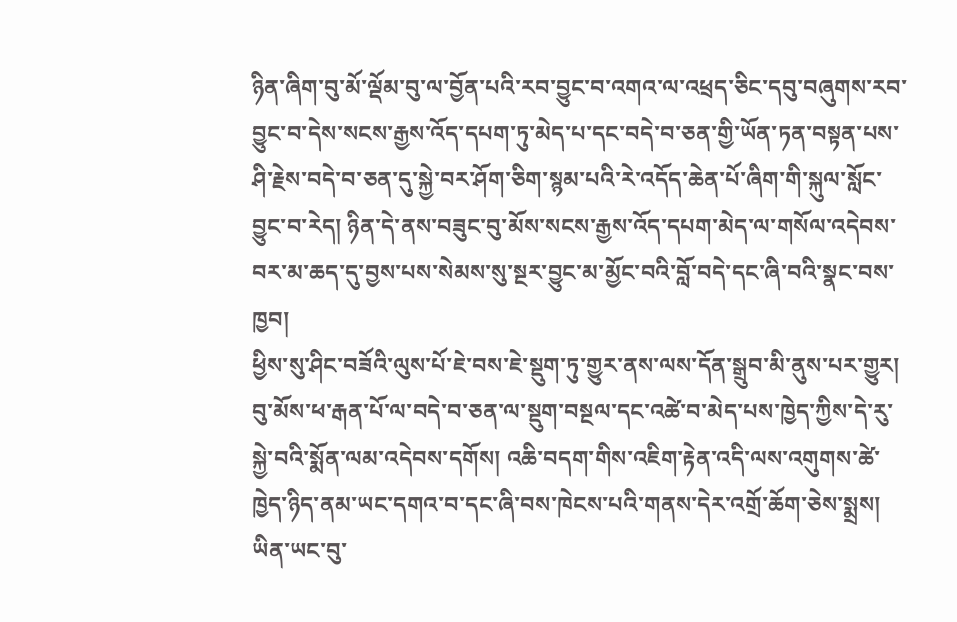ཉིན་ཞིག་བུ་མོ་ལྡོམ་བུ་ལ་བྱོན་པའི་རབ་བྱུང་བ་འགའ་ལ་འཕྲད་ཅིང་དབུ་བཞུགས་རབ་བྱུང་བ་དེས་སངས་རྒྱས་འོད་དཔག་ཏུ་མེད་པ་དང་བདེ་བ་ཅན་གྱི་ཡོན་ཏན་བསྟན་པས་ཤི་རྗེས་བདེ་བ་ཅན་དུ་སྐྱེ་བར་ཤོག་ཅིག་སྙམ་པའི་རེ་འདོད་ཆེན་པོ་ཞིག་གི་སྐུལ་སློང་བྱུང་བ་རེད། ཉིན་དེ་ནས་བཟུང་བུ་མོས་སངས་རྒྱས་འོད་དཔག་མེད་ལ་གསོལ་འདེབས་བར་མ་ཆད་དུ་བྱས་པས་སེམས་སུ་སྔར་བྱུང་མ་མྱོང་བའི་བློ་བདེ་དང་ཞི་བའི་སྣང་བས་ཁྱབ།
ཕྱིས་སུ་ཤིང་བཟོའི་ལུས་པོ་ཇེ་བས་ཇེ་སྡུག་ཏུ་གྱུར་ནས་ལས་དོན་སྒྲུབ་མི་ནུས་པར་གྱུར། བུ་མོས་ཕ་རྒན་པོ་ལ་བདེ་བ་ཅན་ལ་སྡུག་བསྔལ་དང་འཚེ་བ་མེད་པས་ཁྱེད་ཀྱིས་དེ་རུ་སྐྱེ་བའི་སྨོན་ལམ་འདེབས་དགོས། འཆི་བདག་གིས་འཇིག་རྟེན་འདི་ལས་འགུགས་ཚེ་ཁྱེད་ཉིད་ནམ་ཡང་དགའ་བ་དང་ཞི་བས་ཁེངས་པའི་གནས་དེར་འགྲོ་ཆོག་ཅེས་སྨྲས། ཡིན་ཡང་བུ་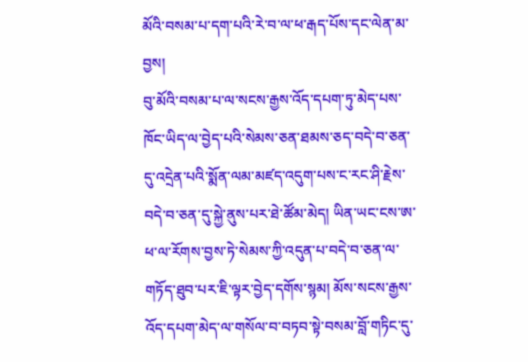མོའི་བསམ་པ་དག་པའི་རེ་བ་ལ་ཕ་རྒད་པོས་དང་ལེན་མ་བྱས།
བུ་མོའི་བསམ་པ་ལ་སངས་རྒྱས་འོད་དཔག་ཏུ་མེད་པས་ཁོང་ཡིད་ལ་བྱེད་པའི་སེམས་ཅན་ཐམས་ཅད་བདེ་བ་ཅན་དུ་འདྲེན་པའི་སྨོན་ལམ་མཛད་འདུག་པས་ང་རང་ཤི་རྗེས་བདེ་བ་ཅན་དུ་སྐྱེ་ནུས་པར་ཐེ་ཚོམ་མེད། ཡིན་ཡང་ངས་ཨ་ཕ་ལ་རོགས་བྱས་ཏེ་སེམས་ཀྱི་འདུན་པ་བདེ་བ་ཅན་ལ་གཏོད་ཐུབ་པར་ཇི་ལྟར་བྱེད་དགོས་སྙམ། མོས་སངས་རྒྱས་འོད་དཔག་མེད་ལ་གསོལ་བ་བཏབ་སྟེ་བསམ་བློ་གཏིང་དུ་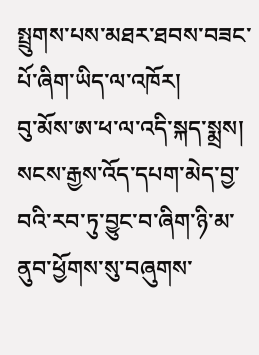སྤྲུགས་པས་མཐར་ཐབས་བཟང་པོ་ཞིག་ཡིད་ལ་འཁོར།
བུ་མོས་ཨ་ཕ་ལ་འདི་སྐད་སྨྲས། སངས་རྒྱས་འོད་དཔག་མེད་བྱ་བའི་རབ་ཏུ་བྱུང་བ་ཞིག་ཉི་མ་ནུབ་ཕྱོགས་སུ་བཞུགས་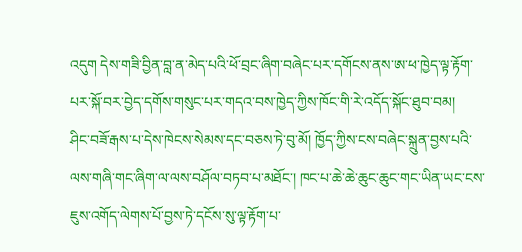འདུག དེས་གཟི་བྱིན་བླ་ན་མེད་པའི་ཕོ་བྲང་ཞིག་བཞེང་པར་དགོངས་ནས་ཨ་ཕ་ཁྱེད་ལྟ་རྟོག་པར་སྐོ་བར་བྱེད་དགོས་གསུང་པར་གདའ་བས་ཁྱེད་ཀྱིས་ཁོང་གི་རེ་འདོད་སྐོང་ཐུབ་བམ།
ཤིང་བཟོ་རྒས་པ་དེས་ཁེངས་སེམས་དང་བཅས་ཏེ་བུ་མོ། ཁྱོད་ཀྱིས་ངས་བཞེང་སྐྲུན་བྱས་པའི་ལས་གཞི་གང་ཞིག་ལ་ལས་བཤོལ་བཏབ་པ་མཐོང་། ཁང་པ་ཆེ་ཆེ་ཆུང་ཆུང་གང་ཡིན་ཡང་ངས་ཇུས་འགོད་ལེགས་པོ་བྱས་ཏེ་དངོས་སུ་ལྟ་རྟོག་པ་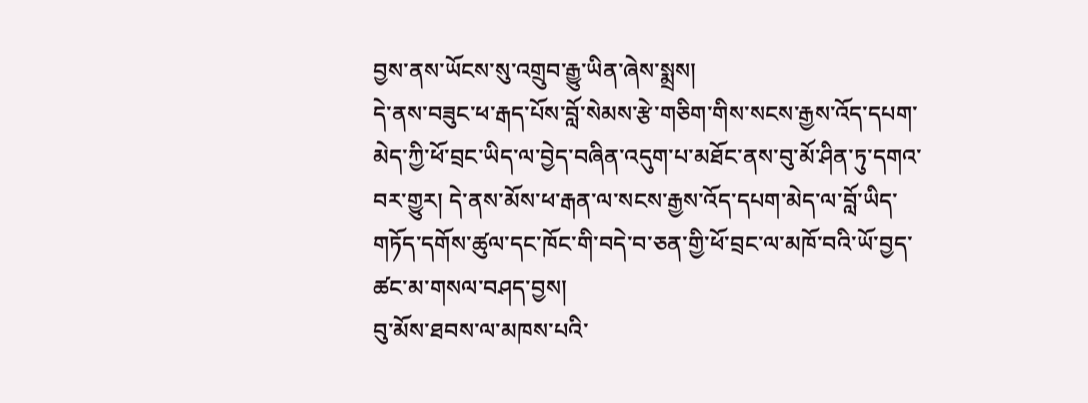བྱས་ནས་ཡོངས་སུ་འགྲུབ་རྒྱུ་ཡིན་ཞེས་སྨྲས།
དེ་ནས་བཟུང་ཕ་རྒད་པོས་བློ་སེམས་རྩེ་གཅིག་གིས་སངས་རྒྱས་འོད་དཔག་མེད་ཀྱི་ཕོ་བྲང་ཡིད་ལ་བྱེད་བཞིན་འདུག་པ་མཐོང་ནས་བུ་མོ་ཤིན་ཏུ་དགའ་བར་གྱུར། དེ་ནས་མོས་ཕ་རྒན་ལ་སངས་རྒྱས་འོད་དཔག་མེད་ལ་བློ་ཡིད་གཏོད་དགོས་ཚུལ་དང་ཁོང་གི་བདེ་བ་ཅན་གྱི་ཕོ་བྲང་ལ་མཁོ་བའི་ཡོ་བྱད་ཚང་མ་གསལ་བཤད་བྱས།
བུ་མོས་ཐབས་ལ་མཁས་པའི་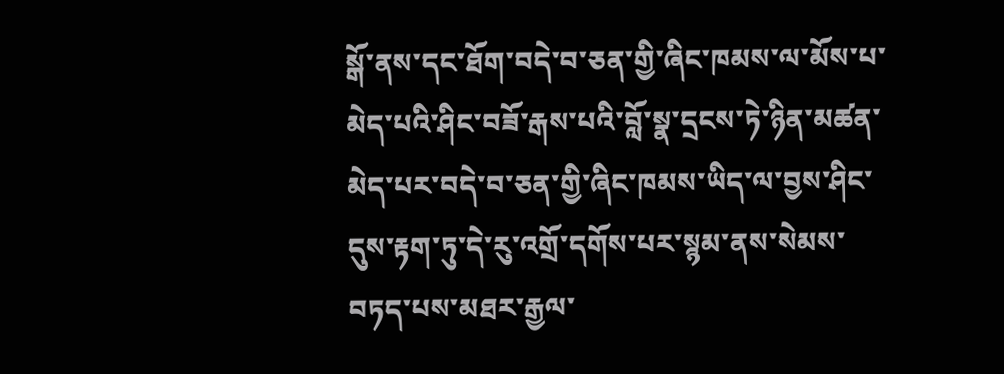སྒོ་ནས་དང་ཐོག་བདེ་བ་ཅན་གྱི་ཞིང་ཁམས་ལ་མོས་པ་མེད་པའི་ཤིང་བཟོ་རྒས་པའི་བློ་སྣ་དྲངས་ཏེ་ཉིན་མཚན་མེད་པར་བདེ་བ་ཅན་གྱི་ཞིང་ཁམས་ཡིད་ལ་བྱས་ཤིང་དུས་རྟག་ཏུ་དེ་རུ་འགྲོ་དགོས་པར་སྙམ་ནས་སེམས་བཏད་པས་མཐར་རྒྱལ་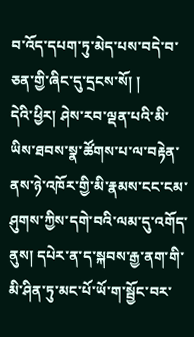བ་འོད་དཔག་ཏུ་མེད་པས་བདེ་བ་ཅན་གྱི་ཞིང་དུ་དྲངས་སོ། །
དེའི་ཕྱིར། ཤེས་རབ་ལྡན་པའི་མི་ཡིས་ཐབས་སྣ་ཚོགས་པ་ལ་བརྟེན་ནས་ཉེ་འཁོར་གྱི་མི་རྣམས་ངང་ངམ་ཤུགས་ཀྱིས་དགེ་བའི་ལམ་དུ་འགོད་ནུས། དཔེར་ན་ད་སྐབས་རྒྱ་ནག་གི་མི་ཤིན་ཏུ་མང་པོ་ཡོ་ག་སྦྱོང་བར་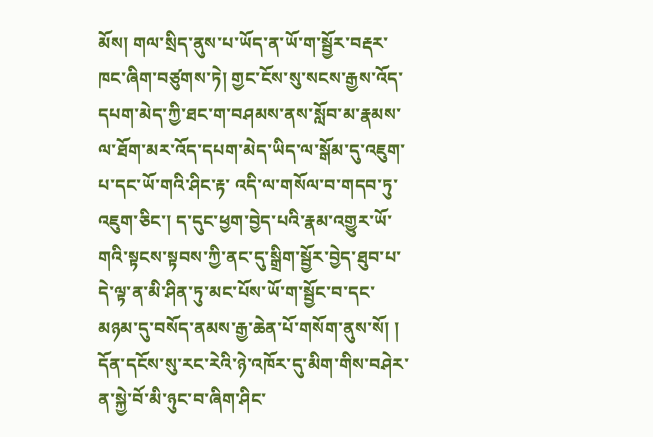མོས། གལ་སྲིད་ནུས་པ་ཡོད་ན་ཡོ་ག་སྦྱོར་བརྡར་ཁང་ཞིག་བཙུགས་ཏེ། གྱང་ངོས་སུ་སངས་རྒྱས་འོད་དཔག་མེད་ཀྱི་ཐང་ག་བཤམས་ནས་སློབ་མ་རྣམས་ལ་ཐོག་མར་འོད་དཔག་མེད་ཡིད་ལ་སྒོམ་དུ་འཇུག་པ་དང་ཡོ་གའི་ཤིང་རྟ་ འདི་ལ་གསོལ་བ་གདབ་ཏུ་འཇུག་ཅིང་། ད་དུང་ཕྱག་བྱེད་པའི་རྣམ་འགྱུར་ཡོ་གའི་སྟངས་སྟབས་ཀྱི་ནང་དུ་སྒྲིག་སྦྱོར་བྱེད་ཐུབ་པ་དེ་ལྟ་ན་མི་ཤིན་ཏུ་མང་པོས་ཡོ་ག་སྦྱོང་བ་དང་མཉམ་དུ་བསོད་ནམས་རྒྱ་ཆེན་པོ་གསོག་ནུས་སོ། །
དོན་དངོས་སུ་རང་རེའི་ཉེ་འཁོར་དུ་མིག་གིས་བཤེར་ན་སྐྱེ་བོ་མི་ཉུང་བ་ཞིག་ཤིང་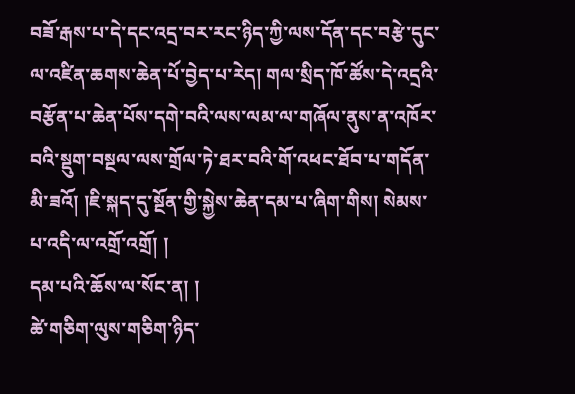བཟོ་རྒས་པ་དེ་དང་འདྲ་བར་རང་ཉིད་ཀྱི་ལས་དོན་དང་བརྩེ་དུང་ལ་འཛིན་ཆགས་ཆེན་པོ་བྱེད་པ་རེད། གལ་སྲིད་ཁོ་ཚོས་དེ་འདྲའི་བརྩོན་པ་ཆེན་པོས་དགེ་བའི་ལས་ལམ་ལ་གཞོལ་ནུས་ན་འཁོར་བའི་སྡུག་བསྔལ་ལས་གྲོལ་ཏེ་ཐར་བའི་གོ་འཕང་ཐོབ་པ་གདོན་མི་ཟའོ། །ཇི་སྐད་དུ་སྔོན་གྱི་སྐྱེས་ཆེན་དམ་པ་ཞིག་གིས། སེམས་པ་འདི་ལ་འགྲོ་འགྲོ། །
དམ་པའི་ཆོས་ལ་སོང་ན། །
ཚེ་གཅིག་ལུས་གཅིག་ཉིད་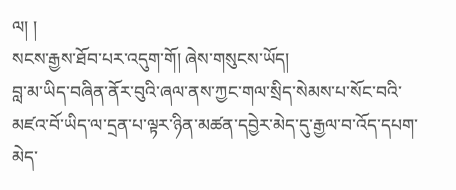ལ། །
སངས་རྒྱས་ཐོབ་པར་འདུག་གོ། ཞེས་གསུངས་ཡོད།
བླ་མ་ཡིད་བཞིན་ནོར་བུའི་ཞལ་ནས་ཀྱང་གལ་སྲིད་སེམས་པ་སོང་བའི་མཛའ་བོ་ཡིད་ལ་དྲན་པ་ལྟར་ཉིན་མཚན་དབྱེར་མེད་དུ་རྒྱལ་བ་འོད་དཔག་མེད་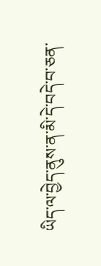ཡིད་ལ་བྱེད་ནུས་ན་མི་དེ་བདེ་བ་ཅན་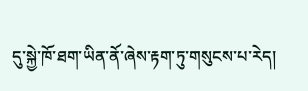དུ་སྐྱེ་ཁོ་ཐག་ཡིན་ནོ་ཞེས་རྟག་ཏུ་གསུངས་པ་རེད།